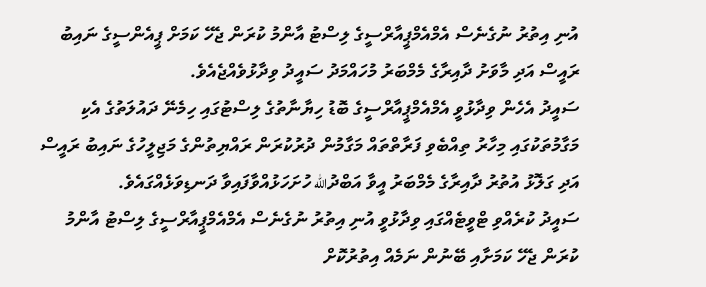އުނި އިތުރު ނުގެނެސް އެމްއެމްޕީއާރްސީގެ ލިސްޓު އާންމު ކުރަން ޖެހޭ ކަމަށް ޕީއެންސީގެ ނައިބު ރައީސް އަދި މާވަށު ދާއިރާގެ މެމްބަރު މުހައްމަދު ސައީދު ވިދާޅުވެއްޖެއެވެ.
ސައީދު އެހެން ވިދާޅުވީ އެމްއެމްޕީއާރްސީގެ ބޮޑު ހިޔާނާތުގެ ލިސްޓުގައި ހިމެނޭ ދައުލަތުގެ އެކި މަގާމުތަކުގައި މިހާރު ތިއްބެވި ފަރާތްތައް މަގާމުން ދުރުކުރަން ރައްޔިތުންގެ މަޖިލީހުގެ ނައިބު ރައީސް އަދި ގަލޮޅު އުތުރު ދާއިރާގެ މެމްބަރު އީވާ އަބްދުالله ހުށަހަޅުއްވާފައިވާ ދަނޑިވަޅެއްގައެވެ.
ސައީދު ކުރެއްވި ޓްވީޓެއްގައި ވިދާޅުވީ އުނި އިތުރު ނުގެނެސް އެމްއެމްޕީއާރްސީގެ ލިސްޓު އާންމު ކުރަން ޖެހޭ ކަމަށާއި ބޭނުން ނަމެއް އިތުރުކޮށް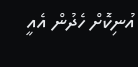އުނިކޮށް ހެދުން އެއީ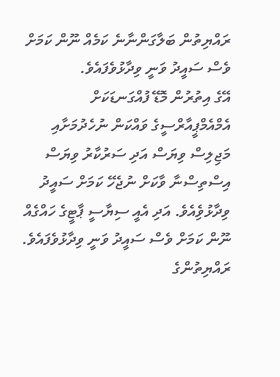ރައްޔިތުން ބަލާގަންނާނެ ކަމެއް ނޫން ކަމަށް ވެސް ސައީދު ވަނީ ވިދާޅުވެފައެވެ.
އޭގެ އިތުރުން މޮޑޭ ފުއްގަނޑަކަށް އެމްއެމްޕީއާރްސީގެ ވައްކަން ނުހެދުމަށާއި މަޖިލިސް ވިޔަސް އަދި ސަރުކާރު ވިޔަސް އިސްތިސްނާ ވާކަށް ނުޖެހޭ ކަމަށް ސައީދު ވިދާޅުވިެއެވެ. އަދި އެއީ ސިޔާސީ ޕާޓީގެ ހައްގެއް ނޫން ކަމަށް ވެސް ސައީދު ވަނީ ވިދާޅުވެފައެވެ.
ރައްޔިތުންގެ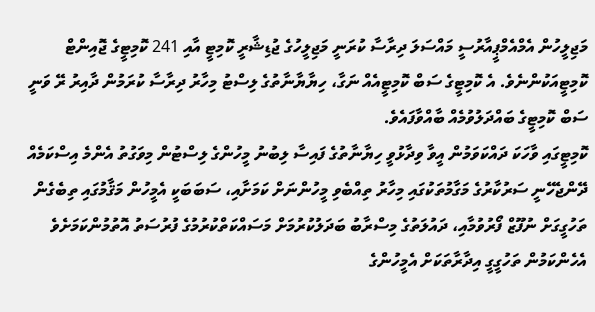މަޖިލީހުން އެމްއެމްޕީއާރުސީ މައްސަލަ ދިރާސާ ކުރަނީ މަޖިލީހުގެ ޖުޑިޝާރީ ކޮމިޓީ އާއި 241 ކޮމިޓީގެ ޖޮއިންޓް ކޮމިޓީއަކުންނެވެ. އެ ކޮމިޓީގެ ސަބް ކޮމިޓީއެއް ނަގާ، ހިޔާޔާނާތުގެ ލިސްޓު މިހާރު ދިރާސާ ކުރަމުން ދާއިރު ރޭ ވަނީ ސަބް ކޮމިޓީގެ ބައްދަލުވުމެއް ބާއްވާފައެވެ.
ކޮމިޓީގައި ވާހަކަ ދައްކަވަމުން އީވާ ވިދާޅުވީ ހިޔާނާތުގެ ފައިސާ ލިބުނު މީހުންގެ ލިސްޓުން މިވަގުތު އެންމެ އިސްކަމެއް ދޭންޖެހޭނީ ސަރުކާރުގެ މަގާމުތަކުގައި މިހާރު ތިއްބެވި މީހުންނަށް ކަމަށާއި، ސަބަބަކީ އެމީހުން މަޤާމުގައި ތިބެގެން ތަހުގީގަށް ނުފޫޒް ފޯރުވުމާއި، ދައުލަތުގެ މިސްރާބު ބަދަލުކުރުމަށް މަސައްކަތްކުރުމުގެ ފުރުސަތު އޮތުމުންކަމަށެވެ
އެހެންކަމުން ތަހުގީގީ އިދާރާތަކަށް އެމީހުންގެ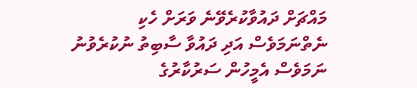މައްޗަށް ދައުވާކުރެވޭނެ ވަރަށް ހެކި ނެތްނަމަވެސް އަދި ދައުވާ ސާބިތު ނުކުރެވުނު ނަމަވެސް އެމީހުން ސަރުކާރުގެ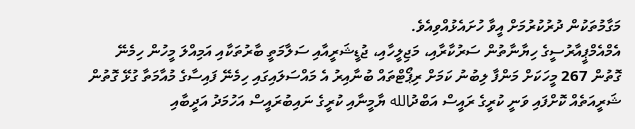މަގާމުތަކުން ދުރުކުރުމަށް އީވާ ހުށައެޅުއްވިއެވެ.
އެމްއެމްޕީއާރުސީގެ ހިޔާނާތުން ސަރުކާރާއި، މަޖިލީހާއި، ޖުޑީޝަރީއާއި ސަލާމަތީ ބާރުތަކާއި އަމިއްލަ މީހުން ހިމެނޭ ގޮތުން 267 މީހަކަށް މަންފާ ލިބުނު ކަމަށް ރިޕޯޓްތައް ބުނާއިރު އެ މައްސަލައިގައި ހިމެނޭ ފައިސާގެ މުއާމަތާ ގުޅޭ ގޮތުން ޝަރީއަތެއް ކޮށްފައި ވަނީ ކުރީގެ ރައީސް އަބްދުالله ޔާމީނާއި ކުރީގެ ނައިބުރައީސް އަހުމަދު އަދީބާއި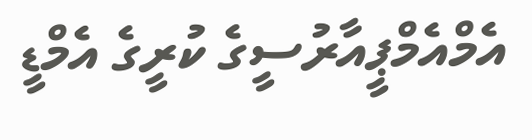އެމްއެމްޕީއާރުސީގެ ކުރީގެ އެމްޑީ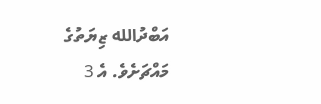އަބްދުالله ޒިޔަތުގެ މައްޗަށެވެ. އެ 3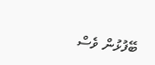ބޭފުޅުން ވެސް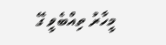މީހާރު ތިއްބެވީ ގޭ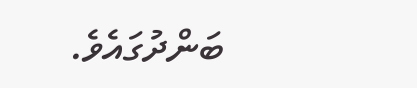ބަންދުގައެވެ.